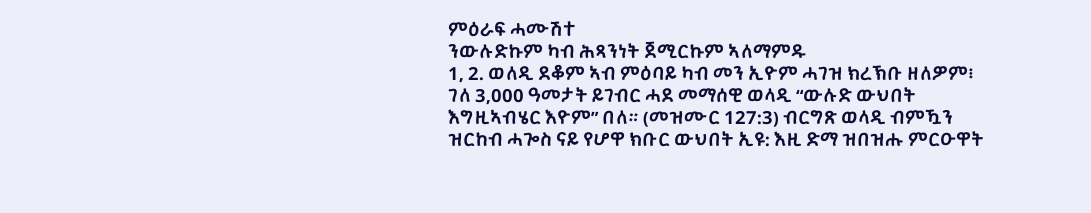ምዕራፍ ሓሙሽተ
ንውሉድኩም ካብ ሕጻንነት ጀሚርኩም ኣለማምዱ
1, 2. ወለዲ ደቆም ኣብ ምዕባይ ካብ መን ኢዮም ሓገዝ ክረኽቡ ዘለዎም፧
ገለ 3,000 ዓመታት ይገብር ሓደ መማሰዊ ወላዲ “ውሉድ ውህበት እግዚኣብሄር እዮም” በለ። (መዝሙር 127:3) ብርግጽ ወላዲ ብምዃን ዝርከብ ሓጐስ ናይ የሆዋ ክቡር ውህበት ኢዩ: እዚ ድማ ዝበዝሑ ምርዑዋት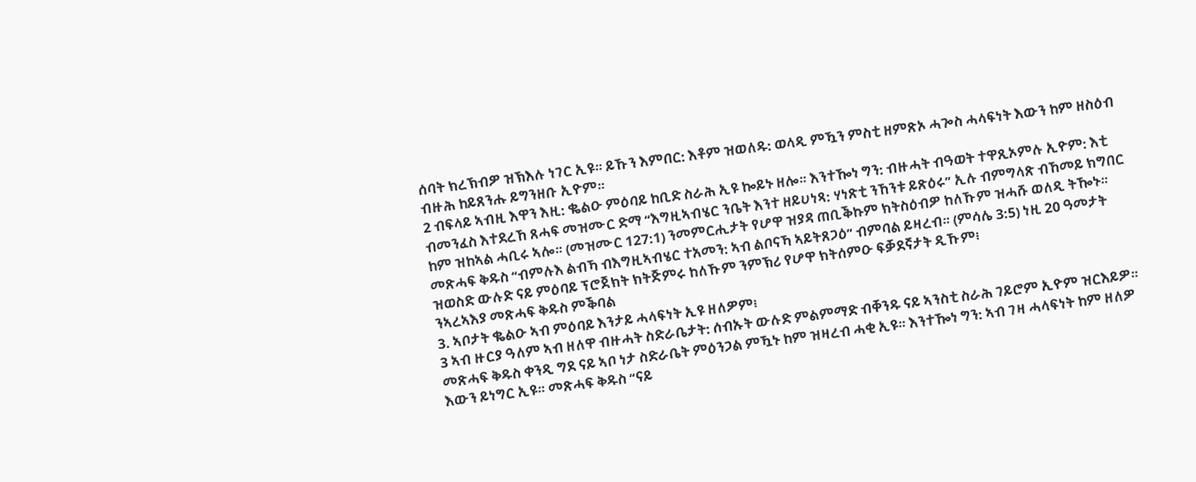ሰባት ክረኽብዎ ዝኽእሉ ነገር ኢዩ። ይኹን እምበር: እቶም ዝወለዱ: ወላዲ ምዃን ምስቲ ዘምጽኦ ሓጐስ ሓላፍነት እውን ከም ዘስዕብ ብዙሕ ከይጸንሑ ይግንዘቡ ኢዮም።
2 ብፍላይ ኣብዚ እዋን እዚ: ቈልዑ ምዕባይ ከቢድ ስራሕ ኢዩ ኰይኑ ዘሎ። እንተዀነ ግን: ብዙሓት ብዓወት ተዋጺኦምሉ ኢዮም: እቲ ብመንፈስ እተደረኸ ጸሓፍ መዝሙር ድማ “እግዚኣብሄር ንቤት እንተ ዘይሀነጻ: ሃነጽቲ ንኸንቱ ይጽዕሩ” ኢሉ ብምግላጽ ብኸመይ ክግበር ከም ዝከኣል ሓቢሩ ኣሎ። (መዝሙር 127:1) ንመምርሒታት የሆዋ ዝያዳ ጠቢቕኩም ክትስዕብዎ ከለኹም ዝሓሹ ወለዲ ትዀኑ። መጽሓፍ ቅዱስ “ብምሉእ ልብኻ ብእግዚኣብሄር ተአመን: ኣብ ልቦናኻ ኣይትጸጋዕ” ብምባል ይዛረብ። (ምሳሌ 3:5) ነዚ 20 ዓመታት ዝወስድ ውሉድ ናይ ምዕባይ ፕሮጀክት ክትጅምሩ ከለኹም ንምኽሪ የሆዋ ክትሰምዑ ፍቓደኛታት ዲኹም፧
ንኣረኣእያ መጽሓፍ ቅዱስ ምቕባል
3. ኣቦታት ቈልዑ ኣብ ምዕባይ እንታይ ሓላፍነት ኢዩ ዘለዎም፧
3 ኣብ ዙርያ ዓለም ኣብ ዘለዋ ብዙሓት ስድራቤታት: ሰብኡት ውሉድ ምልምማድ ብቐንዱ ናይ ኣንስቲ ስራሕ ገይሮም ኢዮም ዝርእይዎ። መጽሓፍ ቅዱስ ቀንዲ ግደ ናይ ኣቦ ነታ ስድራቤት ምዕንጋል ምዃኑ ከም ዝዛረብ ሓቂ ኢዩ። እንተዀነ ግን: ኣብ ገዛ ሓላፍነት ከም ዘለዎ እውን ይነግር ኢዩ። መጽሓፍ ቅዱስ “ናይ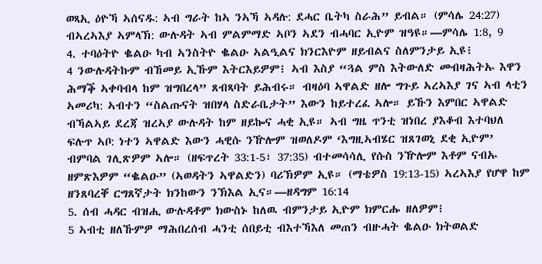ወጻኢ ዕዮኻ ኣሰናዱ: ኣብ ግራት ከኣ ንኣኻ ኣዳሉ: ደሓር ቤትካ ስራሕ” ይብል። (ምሳሌ 24:27) ብኣረኣእያ ኣምላኽ: ውሉዳት ኣብ ምልምማድ ኣቦን ኣደን ብሓባር ኢዮም ዝዓዩ።—ምሳሌ 1:8, 9
4. ተባዕትዮ ቈልዑ ካብ ኣንስትዮ ቈልዑ ኣልዒልና ክንርእዮም ዘይብልና ስለምንታይ ኢዩ፧
4 ንውሉዳትኩም ብኸመይ ኢኹም እትርእይዎም፧ ኣብ እስያ “ጓል ምስ እትውለድ መብዛሕትኡ እዋን ሕማቕ ኣቀባብላ ከም ዝግበረላ” ጸብጻባት ይሕብሩ። ብዛዕባ ኣዋልድ ዘሎ ግጉይ ኣረኣእያ ገና ኣብ ላቲን ኣመሪካ: ኣብተን “ስልጡናት ዝበሃላ ስድራቤታት” እውን ከይተረፈ ኣሎ። ይኹን እምበር ኣዋልድ ብኻልኣይ ደረጃ ዝረኣያ ውሉዳት ከም ዘይኰና ሓቂ ኢዩ። ኣብ ግዜ ጥንቲ ዝነበረ ያእቆብ እተባህለ ፍሉጥ ኣቦ: ነተን ኣዋልድ እውን ሓዊሱ ንዅሎም ዝወለዶም ‘እግዚኣብሄር ዝጸገወኒ ደቂ ኢዮም’ ብምባል ገሊጽዎም ኣሎ። (ዘፍጥረት 33:1-5፣ 37:35) ብተመሳሳሊ የሱስ ንዅሎም እቶም ናብኡ ዘምጽእዎም “ቈልዑ” (ኣወዳትን ኣዋልድን) ባሪኽዎም ኢዩ። (ማቴዎስ 19:13-15) ኣረኣእያ የሆዋ ከም ዘንጸባረቐ ርግጸኛታት ክንከውን ንኽእል ኢና።—ዘዳግም 16:14
5. ሰብ ሓዳር ብዝሒ ውሉዳቶም ክውስኑ ከለዉ ብምንታይ ኢዮም ክምርሑ ዘለዎም፧
5 ኣብቲ ዘለኹምዎ ማሕበረሰብ ሓንቲ ሰበይቲ ብእተኻእለ መጠን ብዙሓት ቈልዑ ክትወልድ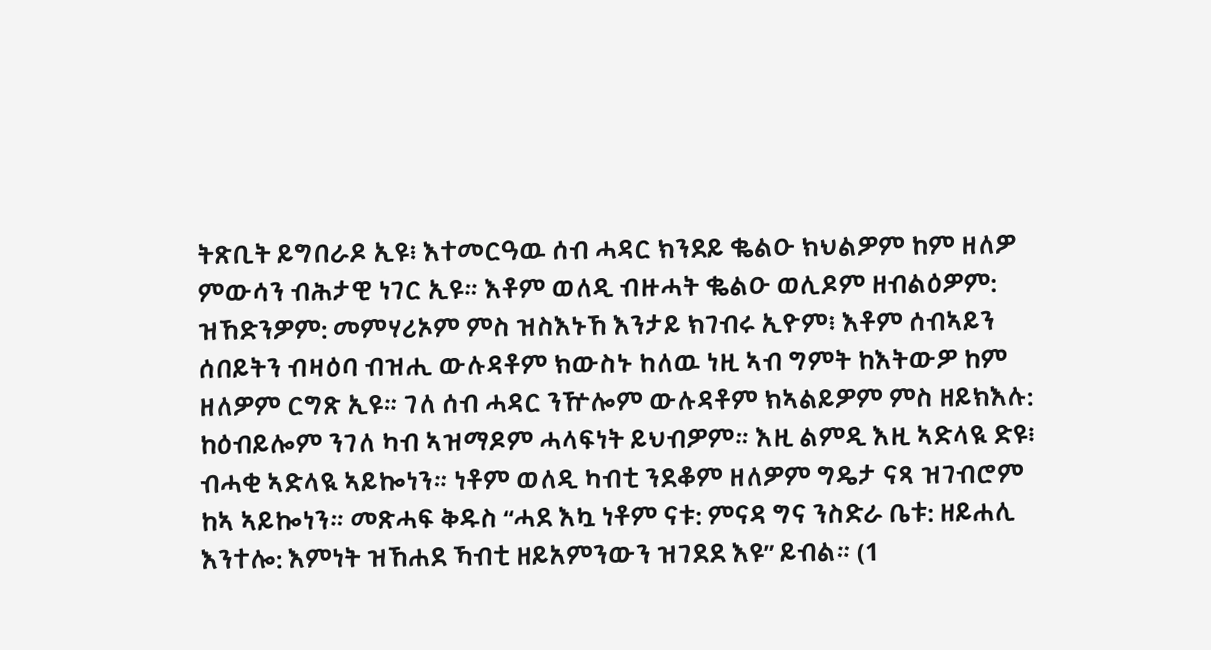ትጽቢት ይግበራዶ ኢዩ፧ እተመርዓዉ ሰብ ሓዳር ክንደይ ቈልዑ ክህልዎም ከም ዘለዎ ምውሳን ብሕታዊ ነገር ኢዩ። እቶም ወለዲ ብዙሓት ቈልዑ ወሊዶም ዘብልዕዎም: ዝኸድንዎም: መምሃሪኦም ምስ ዝስእኑኸ እንታይ ክገብሩ ኢዮም፧ እቶም ሰብኣይን ሰበይትን ብዛዕባ ብዝሒ ውሉዳቶም ክውስኑ ከለዉ ነዚ ኣብ ግምት ከእትውዎ ከም ዘለዎም ርግጽ ኢዩ። ገለ ሰብ ሓዳር ንዅሎም ውሉዳቶም ክኣልይዎም ምስ ዘይክእሉ: ከዕብይሎም ንገለ ካብ ኣዝማዶም ሓላፍነት ይህብዎም። እዚ ልምዲ እዚ ኣድላዪ ድዩ፧ ብሓቂ ኣድላዪ ኣይኰነን። ነቶም ወለዲ ካብቲ ንደቆም ዘለዎም ግዴታ ናጻ ዝገብሮም ከኣ ኣይኰነን። መጽሓፍ ቅዱስ “ሓደ እኳ ነቶም ናቱ: ምናዳ ግና ንስድራ ቤቱ: ዘይሐሊ እንተሎ: እምነት ዝኸሐደ ኻብቲ ዘይአምንውን ዝገደደ እዩ” ይብል። (1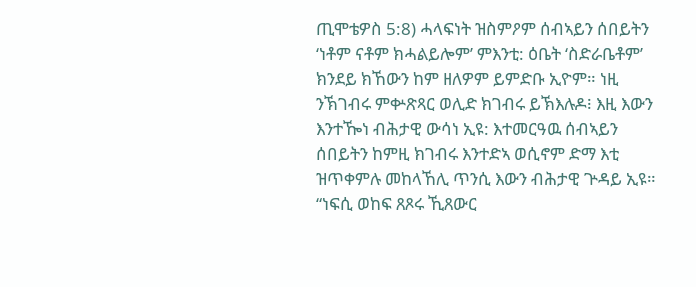ጢሞቴዎስ 5:8) ሓላፍነት ዝስምዖም ሰብኣይን ሰበይትን ‘ነቶም ናቶም ክሓልይሎም’ ምእንቲ: ዕቤት ‘ስድራቤቶም’ ክንደይ ክኸውን ከም ዘለዎም ይምድቡ ኢዮም። ነዚ ንኽገብሩ ምቍጽጻር ወሊድ ክገብሩ ይኽእሉዶ፧ እዚ እውን እንተዀነ ብሕታዊ ውሳነ ኢዩ: እተመርዓዉ ሰብኣይን ሰበይትን ከምዚ ክገብሩ እንተድኣ ወሲኖም ድማ እቲ ዝጥቀምሉ መከላኸሊ ጥንሲ እውን ብሕታዊ ጕዳይ ኢዩ። “ነፍሲ ወከፍ ጸጾሩ ኺጸውር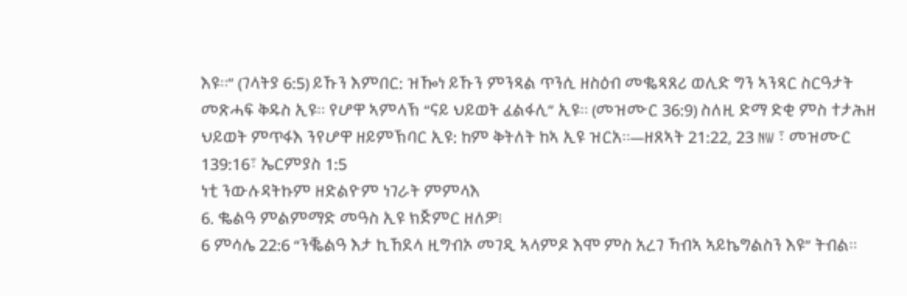እዩ።” (ገላትያ 6:5) ይኹን እምበር: ዝዀነ ይኹን ምንጻል ጥንሲ ዘስዕብ መቈጻጸሪ ወሊድ ግን ኣንጻር ስርዓታት መጽሓፍ ቅዱስ ኢዩ። የሆዋ ኣምላኽ “ናይ ህይወት ፈልፋሊ” ኢዩ። (መዝሙር 36:9) ስለዚ ድማ ድቂ ምስ ተታሕዘ ህይወት ምጥፋእ ንየሆዋ ዘይምኽባር ኢዩ: ከም ቅትለት ከኣ ኢዩ ዝርአ።—ዘጸኣት 21:22, 23 NW ፣ መዝሙር 139:16፣ ኤርምያስ 1:5
ነቲ ንውሉዳትኩም ዘድልዮም ነገራት ምምላእ
6. ቈልዓ ምልምማድ መዓስ ኢዩ ክጅምር ዘለዎ፧
6 ምሳሌ 22:6 “ንቘልዓ እታ ኪኸደላ ዚግብኦ መገዲ ኣላምዶ እሞ ምስ አረገ ኻብኣ ኣይኬግልስን እዩ” ትብል።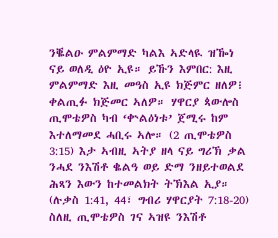ንቘልዑ ምልምማድ ካልእ ኣድላዪ ዝዀነ ናይ ወለዲ ዕዮ ኢዩ። ይኹን እምበር: እዚ ምልምማድ እዚ መዓስ ኢዩ ክጅምር ዘለዎ፧ ቀልጢፉ ክጅመር ኣለዎ። ሃዋርያ ጳውሎስ ጢሞቴዎስ ካብ ‘ቍልዕነቱ’ ጀሚሩ ከም እተለማመደ ሓቢሩ ኣሎ። (2 ጢሞቴዎስ 3:15) እታ ኣብዚ ኣትያ ዘላ ናይ ግሪኽ ቃል ንሓደ ንእሽቶ ቈልዓ ወይ ድማ ንዘይተወልደ ሕጻን እውን ከተመልክት ትኽእል ኢያ። (ሉቃስ 1:41, 44፣ ግብሪ ሃዋርያት 7:18-20) ስለዚ ጢሞቴዎስ ገና ኣዝዩ ንእሽቶ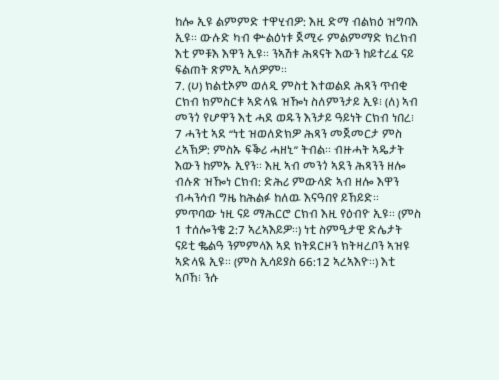ከሎ ኢዩ ልምምድ ተዋሂብዎ: እዚ ድማ ብልክዕ ዝግባእ ኢዩ። ውሉድ ካብ ቍልዕነቱ ጀሚሩ ምልምማድ ክረክብ እቲ ምቹእ እዋን ኢዩ። ንኣሽቱ ሕጻናት እውን ከይተረፈ ናይ ፍልጠት ጽምኢ ኣለዎም።
7. (ሀ) ክልቲኦም ወለዲ ምስቲ እተወልደ ሕጻን ጥብቂ ርክብ ክምስርቱ ኣድላዪ ዝዀነ ስለምንታይ ኢዩ፧ (ለ) ኣብ መንጎ የሆዋን እቲ ሓደ ወዱን እንታይ ዓይነት ርክብ ነበረ፧
7 ሓንቲ ኣደ “ነቲ ዝወለድክዎ ሕጻን መጀመርታ ምስ ረኣኽዎ: ምስኡ ፍቕሪ ሓዘኒ” ትብል። ብዙሓት ኣዴታት እውን ከምኡ ኢየን። እዚ ኣብ መንጎ ኣደን ሕጻንን ዘሎ ብሉጽ ዝዀነ ርክብ: ድሕሪ ምውላድ ኣብ ዘሎ እዋን ብሓንሳብ ግዜ ከሕልፉ ከለዉ እናዓበየ ይኸይድ። ምጥባው ነዚ ናይ ማሕርሮ ርክብ እዚ የዕብዮ ኢዩ። (ምስ 1 ተሰሎንቄ 2:7 ኣረኣእይዎ።) ነቲ ስምዒታዊ ድሌታት ናይቲ ቈልዓ ንምምላእ ኣደ ክትደርዞን ክትዛረቦን ኣዝዩ ኣድላዪ ኢዩ። (ምስ ኢሳይያስ 66:12 ኣረኣእዮ።) እቲ ኣቦኸ፧ ንሱ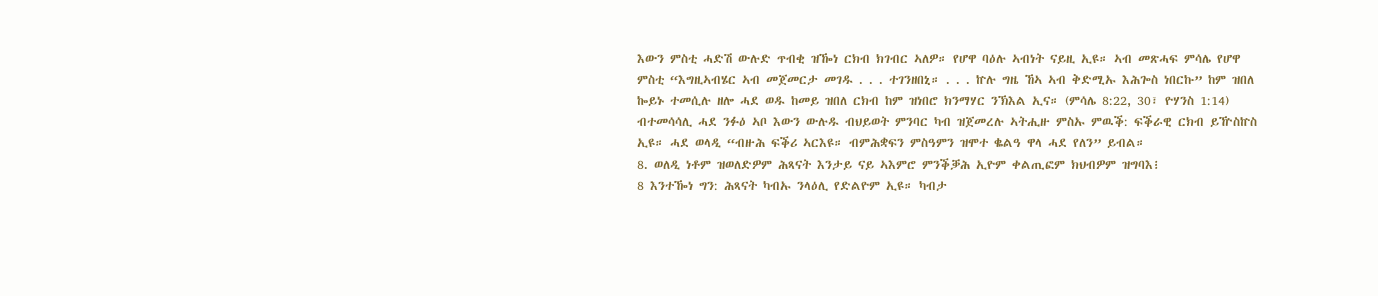እውን ምስቲ ሓድሽ ውሉድ ጥብቂ ዝዀነ ርክብ ክገብር ኣለዎ። የሆዋ ባዕሉ ኣብነት ናይዚ ኢዩ። ኣብ መጽሓፍ ምሳሌ የሆዋ ምስቲ “እግዚኣብሄር ኣብ መጀመርታ መገዱ . . . ተገንዘበኒ። . . . ኵሉ ግዜ ኸኣ ኣብ ቅድሚኡ እሕጐስ ነበርኩ” ከም ዝበለ ኰይኑ ተመሲሉ ዘሎ ሓደ ወዱ ከመይ ዝበለ ርክብ ከም ዝነበሮ ክንማሃር ንኽእል ኢና። (ምሳሌ 8:22, 30፣ ዮሃንስ 1:14) ብተመሳሳሊ ሓደ ንፉዕ ኣቦ እውን ውሉዱ ብህይወት ምንባር ካብ ዝጀመረሉ ኣትሒዙ ምስኡ ምዉቕ: ፍቕራዊ ርክብ ይዅስኵስ ኢዩ። ሓደ ወላዲ “ብዙሕ ፍቕሪ ኣርእዩ። ብምሕቋፍን ምስዓምን ዝሞተ ቈልዓ ዋላ ሓደ የለን” ይብል።
8. ወለዲ ነቶም ዝወለድዎም ሕጻናት እንታይ ናይ ኣእምሮ ምንቕቓሕ ኢዮም ቀልጢፎም ክህብዎም ዝግባእ፧
8 እንተዀነ ግን: ሕጻናት ካብኡ ንላዕሊ የድልዮም ኢዩ። ካብታ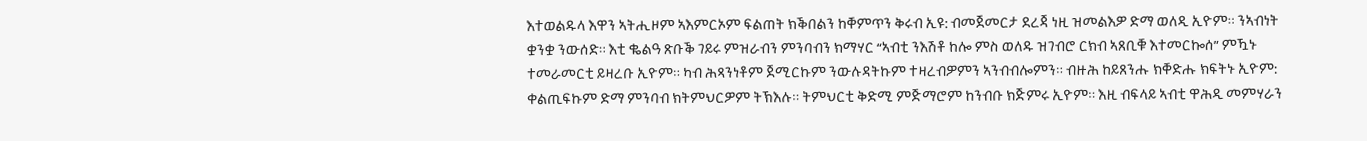እተወልዱላ እዋን ኣትሒዞም ኣእምርኦም ፍልጠት ክቕበልን ከቐምጥን ቅሩብ ኢዩ: ብመጀመርታ ደረጃ ነዚ ዝመልእዎ ድማ ወለዲ ኢዮም። ንኣብነት ቋንቋ ንውሰድ። እቲ ቈልዓ ጽቡቕ ገይሩ ምዝራብን ምንባብን ክማሃር “ኣብቲ ንእሽቶ ከሎ ምስ ወለዱ ዝገብሮ ርክብ ኣጸቢቑ እተመርኰሰ” ምዃኑ ተመራመርቲ ይዛረቡ ኢዮም። ካብ ሕጻንነቶም ጀሚርኩም ንውሉዳትኩም ተዛረብዎምን ኣንብብሎምን። ብዙሕ ከይጸንሑ ክቐድሑ ክፍትኑ ኢዮም: ቀልጢፍኩም ድማ ምንባብ ክትምህርዎም ትኽእሉ። ትምህርቲ ቅድሚ ምጅማሮም ከንብቡ ክጅምሩ ኢዮም። እዚ ብፍላይ ኣብቲ ዋሕዲ መምሃራን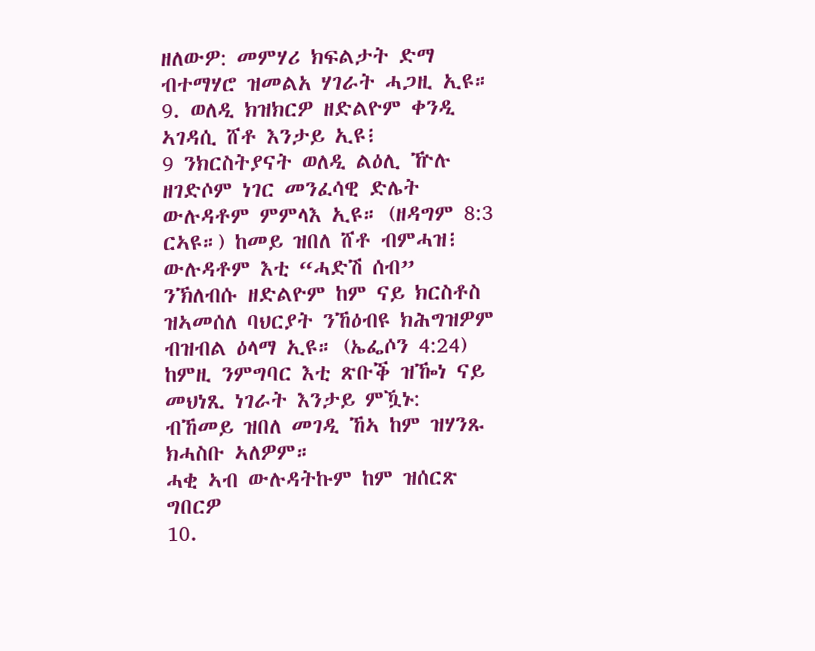ዘለውዎ: መምሃሪ ክፍልታት ድማ ብተማሃሮ ዝመልአ ሃገራት ሓጋዚ ኢዩ።
9. ወለዲ ክዝክርዎ ዘድልዮም ቀንዲ ኣገዳሲ ሸቶ እንታይ ኢዩ፧
9 ንክርስትያናት ወለዲ ልዕሊ ዅሉ ዘገድሶም ነገር መንፈሳዊ ድሌት ውሉዳቶም ምምላእ ኢዩ። (ዘዳግም 8:3 ርኣዩ።) ከመይ ዝበለ ሸቶ ብምሓዝ፧ ውሉዳቶም እቲ “ሓድሽ ሰብ” ንኽለብሱ ዘድልዮም ከም ናይ ክርስቶስ ዝኣመሰለ ባህርያት ንኸዕብዩ ክሕግዝዎም ብዝብል ዕላማ ኢዩ። (ኤፌሶን 4:24) ከምዚ ንምግባር እቲ ጽቡቕ ዝዀነ ናይ መህነጺ ነገራት እንታይ ምዃኑ: ብኸመይ ዝበለ መገዲ ኸኣ ከም ዝሃንጹ ክሓስቡ ኣለዎም።
ሓቂ ኣብ ውሉዳትኩም ከም ዝሰርጽ ግበርዎ
10.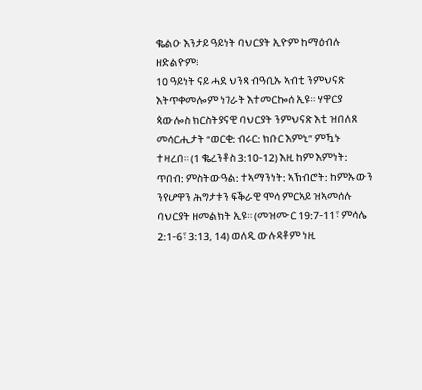ቈልዑ እንታይ ዓይነት ባህርያት ኢዮም ከማዕብሉ ዘድልዮም፧
10 ዓይነት ናይ ሓደ ህንጻ ብዓቢኡ ኣብቲ ንምህናጽ እትጥቀመሎም ነገራት እተመርኰሰ ኢዩ። ሃዋርያ ጳውሎስ ክርስትያናዊ ባህርያት ንምህናጽ እቲ ዝበለጸ መሳርሒታት “ወርቂ: ብሩር: ክቡር እምኒ” ምዃኑ ተዛረበ። (1 ቈረንቶስ 3:10-12) እዚ ከም እምነት: ጥበብ: ምስትውዓል: ተኣማንነት: ኣኽብሮት: ከምኡውን ንየሆዋን ሕግታቱን ፍቕራዊ ሞሳ ምርኣይ ዝኣመሰሉ ባህርያት ዘመልክት ኢዩ። (መዝሙር 19:7-11፣ ምሳሌ 2:1-6፣ 3:13, 14) ወለዲ ውሉዳቶም ነዚ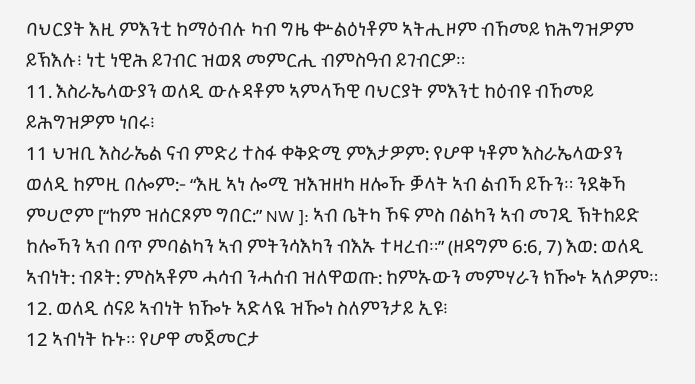ባህርያት እዚ ምእንቲ ከማዕብሉ ካብ ግዜ ቍልዕነቶም ኣትሒዞም ብኸመይ ክሕግዝዎም ይኽእሉ፧ ነቲ ነዊሕ ይገብር ዝወጸ መምርሒ ብምስዓብ ይገብርዎ።
11. እስራኤላውያን ወለዲ ውሉዳቶም ኣምላኻዊ ባህርያት ምእንቲ ከዕብዩ ብኸመይ ይሕግዝዎም ነበሩ፧
11 ህዝቢ እስራኤል ናብ ምድሪ ተስፋ ቀቅድሚ ምእታዎም: የሆዋ ነቶም እስራኤላውያን ወለዲ ከምዚ በሎም:- “እዚ ኣነ ሎሚ ዝእዝዘካ ዘሎኹ ቓላት ኣብ ልብኻ ይኹን። ንደቅኻ ምሀሮም [“ከም ዝሰርጾም ግበር:” NW ]: ኣብ ቤትካ ኾፍ ምስ በልካን ኣብ መገዲ ኽትከይድ ከሎኻን ኣብ በጥ ምባልካን ኣብ ምትንሳእካን ብእኡ ተዛረብ።” (ዘዳግም 6:6, 7) እወ: ወለዲ ኣብነት: ብጾት: ምስኣቶም ሓሳብ ንሓሰብ ዝለዋወጡ: ከምኡውን መምሃራን ክዀኑ ኣለዎም።
12. ወለዲ ሰናይ ኣብነት ክዀኑ ኣድላዪ ዝዀነ ስለምንታይ ኢዩ፧
12 ኣብነት ኩኑ። የሆዋ መጀመርታ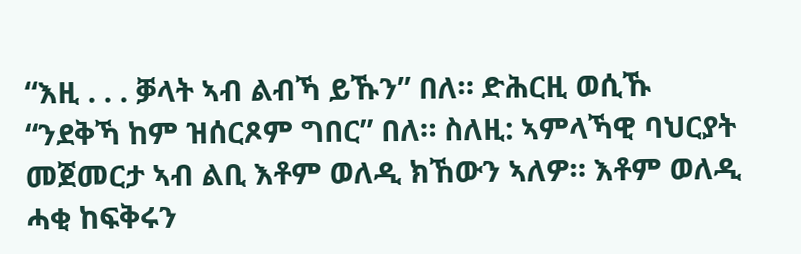“እዚ . . . ቓላት ኣብ ልብኻ ይኹን” በለ። ድሕርዚ ወሲኹ “ንደቅኻ ከም ዝሰርጾም ግበር” በለ። ስለዚ: ኣምላኻዊ ባህርያት መጀመርታ ኣብ ልቢ እቶም ወለዲ ክኸውን ኣለዎ። እቶም ወለዲ ሓቂ ከፍቅሩን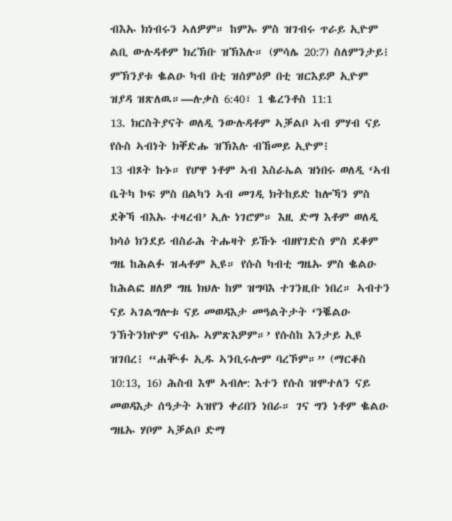ብእኡ ክነብሩን ኣለዎም። ከምኡ ምስ ዝገብሩ ጥራይ ኢዮም ልቢ ውሉዳቶም ክረኽቡ ዝኽእሉ። (ምሳሌ 20:7) ስለምንታይ፧ ምኽንያቱ ቈልዑ ካብ በቲ ዝሰምዕዎ በቲ ዝርእይዎ ኢዮም ዝያዳ ዝጽለዉ።—ሉቃስ 6:40፣ 1 ቈረንቶስ 11:1
13. ክርስትያናት ወለዲ ንውሉዳቶም ኣቓልቦ ኣብ ምሃብ ናይ የሱስ ኣብነት ክቐድሑ ዝኽእሉ ብኸመይ ኢዮም፧
13 ብጾት ኩኑ። የሆዋ ነቶም ኣብ እስራኤል ዝነበሩ ወለዲ ‘ኣብ ቤትካ ኮፍ ምስ በልካን ኣብ መገዲ ክትከይድ ከሎኻን ምስ ደቅኻ ብእኡ ተዛረብ’ ኢሉ ነገሮም። እዚ ድማ እቶም ወለዲ ክሳዕ ክንደይ ብስራሕ ትሑዛት ይኹኑ ብዘየገድስ ምስ ደቆም ግዜ ከሕልፉ ዝሓቶም ኢዩ። የሱስ ካብቲ ግዜኡ ምስ ቈልዑ ከሕልፎ ዘለዎ ግዜ ክህሉ ከም ዝግባእ ተገንዚቡ ነበረ። ኣብተን ናይ ኣገልግሎቱ ናይ መወዳእታ መዓልትታት ‘ንቘልዑ ንኽትንክዮም ናብኡ ኣምጽእዎም።’ የሱስከ እንታይ ኢዩ ዝገበረ፧ “ሐቚፉ ኢዱ ኣንቢሩሎም ባረኾም።” (ማርቆስ 10:13, 16) ሕስብ እሞ ኣብሎ: እተን የሱስ ዝሞተለን ናይ መወዳእታ ሰዓታት ኣዝየን ቀሪበን ነበራ። ገና ግን ነቶም ቈልዑ ግዜኡ ሃቦም ኣቓልቦ ድማ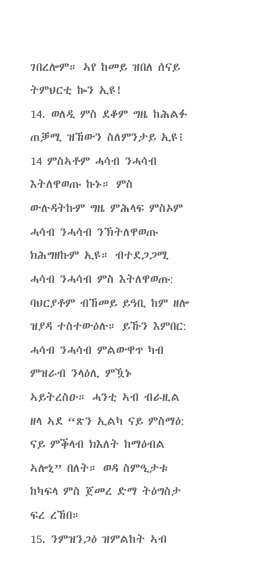ገበረሎም። ኣየ ከመይ ዝበለ ሰናይ ትምህርቲ ኰን ኢዩ!
14. ወለዲ ምስ ደቆም ግዜ ከሕልፉ ጠቓሚ ዝኸውን ስለምንታይ ኢዩ፧
14 ምስኣቶም ሓሳብ ንሓሳብ እትለዋወጡ ኩኑ። ምስ ውሉዳትኩም ግዜ ምሕላፍ ምስኦም ሓሳብ ንሓሳብ ንኽትለዋወጡ ክሕግዘኩም ኢዩ። ብተደጋጋሚ ሓሳብ ንሓሳብ ምስ እትለዋወጡ: ባህርያቶም ብኸመይ ይዓቢ ከም ዘሎ ዝያዳ ተስተውዕሉ። ይኹን እምበር: ሓሳብ ንሓሳብ ምልውዋጥ ካብ ምዝራብ ንላዕሊ ምዃኑ ኣይትረስዑ። ሓንቲ ኣብ ብራዚል ዘላ ኣደ “ጽን ኢልካ ናይ ምስማዕ: ናይ ምቕላብ ክእለት ከማዕብል ኣሎኒ” በለት። ወዳ ስምዒታቱ ከካፍላ ምስ ጀመረ ድማ ትዕግስታ ፍረ ረኸበ።
15. ንምዝንጋዕ ዝምልከት ኣብ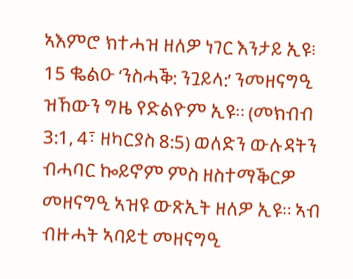ኣእምሮ ክተሓዝ ዘለዎ ነገር እንታይ ኢዩ፧
15 ቈልዑ ‘ንስሓቕ: ንጓይላ:’ ንመዘናግዒ ዝኸውን ግዜ የድልዮም ኢዩ። (መክብብ 3:1, 4፣ ዘካርያስ 8:5) ወለድን ውሉዳትን ብሓባር ኰይኖም ምስ ዘስተማቕርዎ መዘናግዒ ኣዝዩ ውጽኢት ዘለዎ ኢዩ። ኣብ ብዙሓት ኣባይቲ መዘናግዒ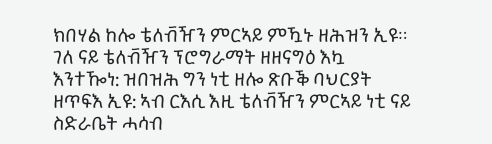ክበሃል ከሎ ቴለቭዥን ምርኣይ ምዃኑ ዘሕዝን ኢዩ። ገለ ናይ ቴለቭዥን ፕሮግራማት ዘዘናግዕ እኳ እንተዀነ: ዝበዝሕ ግን ነቲ ዘሎ ጽቡቕ ባህርያት ዘጥፍእ ኢዩ: ኣብ ርእሲ እዚ ቴለቭዥን ምርኣይ ነቲ ናይ ስድራቤት ሓሳብ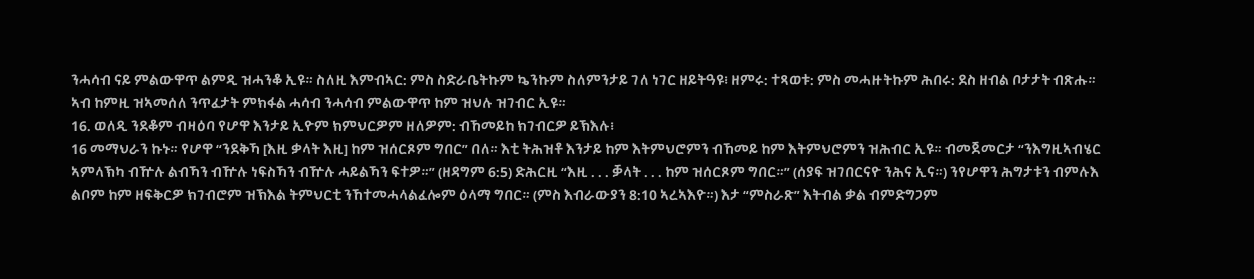ንሓሳብ ናይ ምልውዋጥ ልምዲ ዝሓንቆ ኢዩ። ስለዚ እምብኣር: ምስ ስድራቤትኩም ኴንኩም ስለምንታይ ገለ ነገር ዘይትዓዩ፧ ዘምሩ: ተጻወቱ: ምስ መሓዙትኩም ሕበሩ: ደስ ዘብል ቦታታት ብጽሑ። ኣብ ከምዚ ዝኣመሰለ ንጥፈታት ምክፋል ሓሳብ ንሓሳብ ምልውዋጥ ከም ዝህሉ ዝገብር ኢዩ።
16. ወለዲ ንደቆም ብዛዕባ የሆዋ እንታይ ኢዮም ክምህርዎም ዘለዎም: ብኸመይከ ክገብርዎ ይኽእሉ፧
16 መማህራን ኩኑ። የሆዋ “ንደቅኻ [እዚ ቃላት እዚ] ከም ዝሰርጾም ግበር” በለ። እቲ ትሕዝቶ እንታይ ከም እትምህሮምን ብኸመይ ከም እትምህሮምን ዝሕብር ኢዩ። ብመጀመርታ “ንእግዚኣብሄር ኣምላኽካ ብዅሉ ልብኻን ብዅሉ ነፍስኻን ብዅሉ ሓይልኻን ፍተዎ።” (ዘዳግም 6:5) ድሕርዚ “እዚ . . . ቓላት . . . ከም ዝሰርጾም ግበር።” (ሰያፍ ዝገበርናዮ ንሕና ኢና።) ንየሆዋን ሕግታቱን ብምሉእ ልቦም ከም ዘፍቅርዎ ክገብሮም ዝኽእል ትምህርቲ ንኸተመሓላልፈሎም ዕላማ ግበር። (ምስ እብራውያን 8:10 ኣረኣእዮ።) እታ “ምስራጽ” እትብል ቃል ብምድግጋም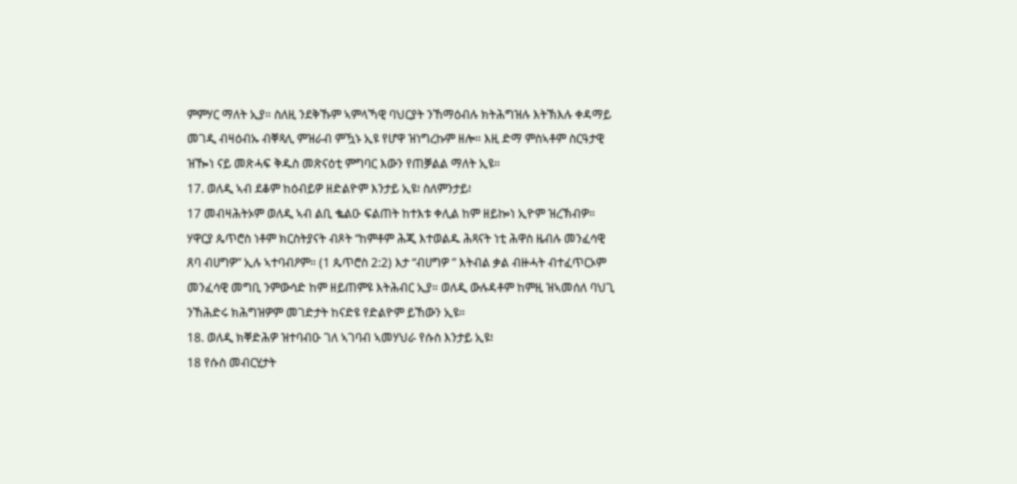ምምሃር ማለት ኢያ። ስለዚ ንደቅኹም ኣምላኻዊ ባህርያት ንኸማዕብሉ ክትሕግዝሉ እትኽእሉ ቀዳማይ መገዲ ብዛዕብኡ ብቐጻሊ ምዝራብ ምዃኑ ኢዩ የሆዋ ዝነግረኩም ዘሎ። እዚ ድማ ምስኣቶም ስርዓታዊ ዝዀነ ናይ መጽሓፍ ቅዱስ መጽናዕቲ ምግባር እውን የጠቓልል ማለት ኢዩ።
17. ወለዲ ኣብ ደቆም ከዕብይዎ ዘድልዮም እንታይ ኢዩ፧ ስለምንታይ፧
17 መብዛሕትኦም ወለዲ ኣብ ልቢ ቈልዑ ፍልጠት ከተእቱ ቀሊል ከም ዘይኰነ ኢዮም ዝረኽብዎ። ሃዋርያ ጴጥሮስ ነቶም ክርስትያናት ብጾት “ከምቶም ሕጂ እተወልዱ ሕጻናት ነቲ ሕዋስ ዜብሉ መንፈሳዊ ጸባ ብሀግዎ” ኢሉ ኣተባብዖም። (1 ጴጥሮስ 2:2) እታ “ብሀግዎ ” እትብል ቃል ብዙሓት ብተፈጥርኦም መንፈሳዊ መግቢ ንምውሳድ ከም ዘይጠምዩ እትሕብር ኢያ። ወለዲ ውሉዳቶም ከምዚ ዝኣመሰለ ባህጊ ንኸሕድሩ ክሕግዝዎም መገድታት ከናድዩ የድልዮም ይኸውን ኢዩ።
18. ወለዲ ክቐድሕዎ ዝተባብዑ ገለ ኣገባብ ኣመሃህራ የሱስ እንታይ ኢዩ፧
18 የሱስ መብርሂታት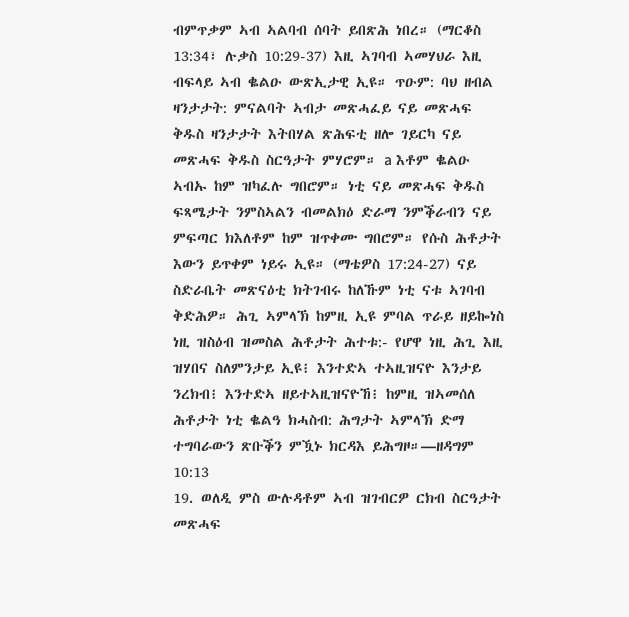ብምጥቃም ኣብ ኣልባብ ሰባት ይበጽሕ ነበረ። (ማርቆስ 13:34፣ ሉቃስ 10:29-37) እዚ ኣገባብ ኣመሃህራ እዚ ብፍላይ ኣብ ቈልዑ ውጽኢታዊ ኢዩ። ጥዑም: ባህ ዘብል ዛንታታት: ምናልባት ኣብታ መጽሓፈይ ናይ መጽሓፍ ቅዱስ ዛንታታት እትበሃል ጽሕፍቲ ዘሎ ገይርካ ናይ መጽሓፍ ቅዱስ ስርዓታት ምሃሮም። a እቶም ቈልዑ ኣብኡ ከም ዝካፈሉ ግበሮም። ነቲ ናይ መጽሓፍ ቅዱስ ፍጻሜታት ንምስኣልን ብመልክዕ ድራማ ንምቕራብን ናይ ምፍጣር ክእለቶም ከም ዝጥቀሙ ግበሮም። የሱስ ሕቶታት እውን ይጥቀም ነይሩ ኢዩ። (ማቴዎስ 17:24-27) ናይ ስድራቤት መጽናዕቲ ክትገብሩ ከለኹም ነቲ ናቱ ኣገባብ ቅድሕዎ። ሕጊ ኣምላኽ ከምዚ ኢዩ ምባል ጥራይ ዘይኰነስ ነዚ ዝስዕብ ዝመስል ሕቶታት ሕተቱ:- የሆዋ ነዚ ሕጊ እዚ ዝሃበና ስለምንታይ ኢዩ፧ እንተድኣ ተኣዚዝናዮ እንታይ ንረክብ፧ እንተድኣ ዘይተኣዚዝናዮኸ፧ ከምዚ ዝኣመሰለ ሕቶታት ነቲ ቈልዓ ክሓስብ: ሕግታት ኣምላኽ ድማ ተግባራውን ጽቡቕን ምዃኑ ክርዳእ ይሕግዞ።—ዘዳግም 10:13
19. ወለዲ ምስ ውሉዳቶም ኣብ ዝገብርዎ ርክብ ስርዓታት መጽሓፍ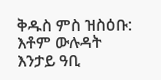ቅዱስ ምስ ዝስዕቡ: እቶም ውሉዳት እንታይ ዓቢ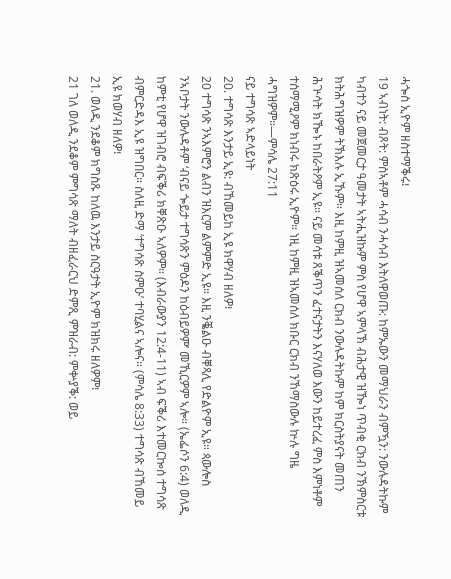ሓጐስ ኢዮም ዘስተማቕሩ፧
19 ኣብነት: ብጾት: ምስኣቶም ሓሳብ ንሓሳብ እትለዋወጡ: ከምኡውን መማህራን ብምዃን: ንውሉዳትኩም ካብተን ናይ መጀመርታ ዓመታት ኣትሒዝኩም ምስ የሆዋ ኣምላኽ ብሕታዊ ዝዀነ ጥብቂ ርክብ ንኽምስርቱ ክትሕግዝዎም ትኽእሉ ኢኹም። እዚ ከምዚ ዝኣመሰለ ርክብ ንውሉዳትኩም ከም ክርስትያናት መጠን ሕጕሳት ክዀኑ ከበራትዖም ኢዩ። ናይ መሳቱ ጸቕጥን ፈተናታትን እናሃለወ እውን ከይተረፈ ምስ እምነቶም ተሰማሚዖም ክነብሩ ክጽዕሩ ኢዮም። ነዚ ከምዚ ዝኣመሰለ ክቡር ርክብ ንኸማስውሉ ኵሉ ግዜ ሓግዝዎም።—ምሳሌ 27:11
ናይ ተግሳጽ ኣድላይነት
20. ተግሳጽ እንታይ ኢዩ: ብኸመይከ ኢዩ ክዋሃብ ዘለዎ፧
20 ተግሳጽ ንኣእምሮን ልብን ዝእርም ልምምድ ኢዩ። እዚ ንቘልዑ ብቐጻሊ የድልዮም ኢዩ። ጳውሎስ ንኣቦታት ንውሉዳቶም ‘ብናይ ጐይታ ተግሳጽን ምዕዶን ከዕብይዎም’ መኺርዎም ኣሎ። (ኤፌሶን 6:4) ወለዲ ከምቲ የሆዋ ዝገብሮ ብፍቕሪ ክቐጽዑ ኣለዎም። (እብራውያን 12:4-11) ኣብ ፍቕሪ እተመርኰሰ ተግሳጽ ብምርድዳእ ኢዩ ዝግበር። ስለዚ ድማ ‘ተግሳጽ ስምዑ’ ተባሂልና ኣሎና። (ምሳሌ 8:33) ተግሳጽ ብኸመይ ኢዩ ክወሃብ ዘለዎ፧
21. ወለዲ ንደቆም ክግስጹ ከለዉ እንታይ ስርዓታት ኢዮም ክዝክሩ ዘለዎም፧
21 ገለ ወለዲ ንደቆም ምግሳጽ ማለት ብዘፈራርህ ድምጺ ምዝራብ: ምቍያቕ: ወይ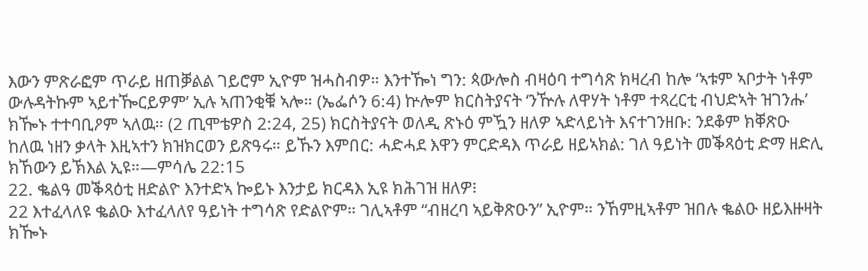እውን ምጽራፎም ጥራይ ዘጠቓልል ገይሮም ኢዮም ዝሓስብዎ። እንተዀነ ግን: ጳውሎስ ብዛዕባ ተግሳጽ ክዛረብ ከሎ ‘ኣቱም ኣቦታት ነቶም ውሉዳትኩም ኣይተዀርይዎም’ ኢሉ ኣጠንቂቑ ኣሎ። (ኤፌሶን 6:4) ኵሎም ክርስትያናት ‘ንዅሉ ለዋሃት ነቶም ተጻረርቲ ብህድኣት ዝገንሑ’ ክዀኑ ተተባቢዖም ኣለዉ። (2 ጢሞቴዎስ 2:24, 25) ክርስትያናት ወለዲ ጽኑዕ ምዃን ዘለዎ ኣድላይነት እናተገንዘቡ: ንደቆም ክቐጽዑ ከለዉ ነዘን ቃላት እዚኣተን ክዝክርወን ይጽዓሩ። ይኹን እምበር: ሓድሓደ እዋን ምርድዳእ ጥራይ ዘይኣክል: ገለ ዓይነት መቕጻዕቲ ድማ ዘድሊ ክኸውን ይኽእል ኢዩ።—ምሳሌ 22:15
22. ቈልዓ መቕጻዕቲ ዘድልዮ እንተድኣ ኰይኑ እንታይ ክርዳእ ኢዩ ክሕገዝ ዘለዎ፧
22 እተፈላለዩ ቈልዑ እተፈላለየ ዓይነት ተግሳጽ የድልዮም። ገሊኣቶም “ብዘረባ ኣይቅጽዑን” ኢዮም። ንኸምዚኣቶም ዝበሉ ቈልዑ ዘይእዙዛት ክዀኑ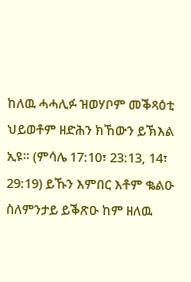ከለዉ ሓሓሊፉ ዝወሃቦም መቕጻዕቲ ህይወቶም ዘድሕን ክኸውን ይኽእል ኢዩ። (ምሳሌ 17:10፣ 23:13, 14፣ 29:19) ይኹን እምበር እቶም ቈልዑ ስለምንታይ ይቕጽዑ ከም ዘለዉ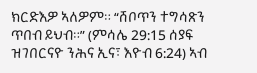ክርድእዎ ኣለዎም። “ሸቦጥን ተግሳጽን ጥበብ ይህብ።” (ምሳሌ 29:15 ሰያፍ ዝገበርናዮ ንሕና ኢና፣ እዮብ 6:24) ኣብ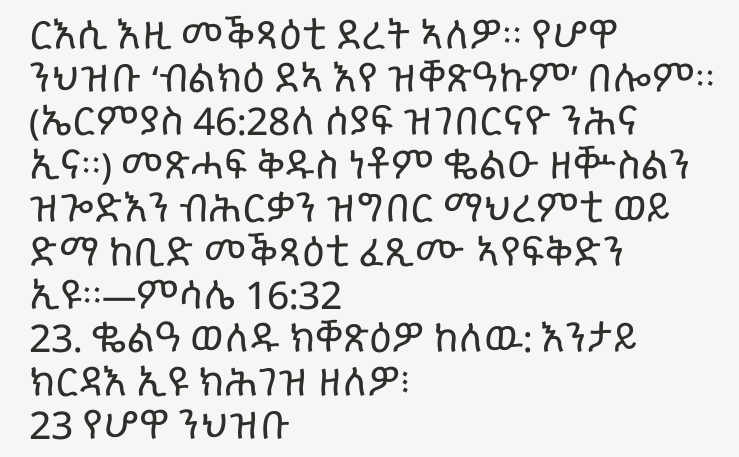ርእሲ እዚ መቕጻዕቲ ደረት ኣለዎ። የሆዋ ንህዝቡ ‘ብልክዕ ደኣ እየ ዝቐጽዓኩም’ በሎም። (ኤርምያስ 46:28ለ ሰያፍ ዝገበርናዮ ንሕና ኢና።) መጽሓፍ ቅዱስ ነቶም ቈልዑ ዘቝስልን ዝጐድእን ብሕርቃን ዝግበር ማህረምቲ ወይ ድማ ከቢድ መቕጻዕቲ ፈጺሙ ኣየፍቅድን ኢዩ።—ምሳሌ 16:32
23. ቈልዓ ወለዱ ክቐጽዕዎ ከለዉ: እንታይ ክርዳእ ኢዩ ክሕገዝ ዘለዎ፧
23 የሆዋ ንህዝቡ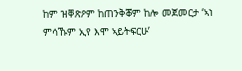ከም ዝቐጽዖም ከጠንቅቖም ከሎ መጀመርታ ‘ኣነ ምሳኹም ኢየ እሞ ኣይትፍርሁ’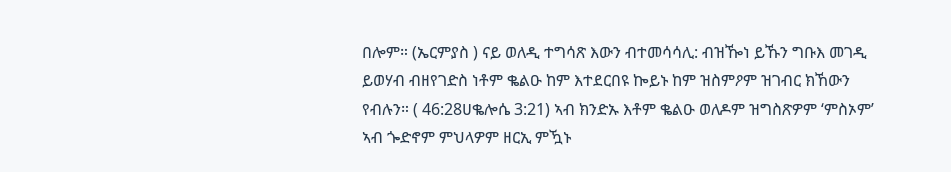በሎም። (ኤርምያስ ) ናይ ወለዲ ተግሳጽ እውን ብተመሳሳሊ: ብዝዀነ ይኹን ግቡእ መገዲ ይወሃብ ብዘየገድስ ነቶም ቈልዑ ከም እተደርበዩ ኰይኑ ከም ዝስምዖም ዝገብር ክኸውን የብሉን። ( 46:28ሀቈሎሴ 3:21) ኣብ ክንድኡ እቶም ቈልዑ ወለዶም ዝግስጽዎም ‘ምስኦም’ ኣብ ጐድኖም ምህላዎም ዘርኢ ምዃኑ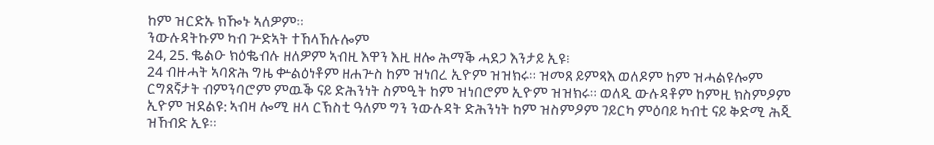ከም ዝርድኡ ክዀኑ ኣለዎም።
ንውሉዳትኩም ካብ ጕድኣት ተኸላኸሉሎም
24, 25. ቈልዑ ክዕቈብሉ ዘለዎም ኣብዚ እዋን እዚ ዘሎ ሕማቕ ሓደጋ እንታይ ኢዩ፧
24 ብዙሓት ኣባጽሕ ግዜ ቍልዕነቶም ዘሐጕስ ከም ዝነበረ ኢዮም ዝዝክሩ። ዝመጸ ይምጻእ ወለዶም ከም ዝሓልዩሎም ርግጸኛታት ብምንባሮም ምዉቕ ናይ ድሕንነት ስምዒት ከም ዝነበሮም ኢዮም ዝዝክሩ። ወለዲ ውሉዳቶም ከምዚ ክስምዖም ኢዮም ዝደልዩ: ኣብዛ ሎሚ ዘላ ርኽስቲ ዓለም ግን ንውሉዳት ድሕንነት ከም ዝስምዖም ገይርካ ምዕባይ ካብቲ ናይ ቅድሚ ሕጂ ዝኸብድ ኢዩ።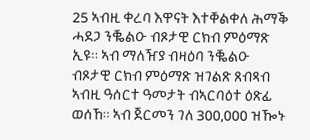25 ኣብዚ ቀረባ እዋናት እተቐልቀለ ሕማቕ ሓደጋ ንቘልዑ ብጾታዊ ርክብ ምዕማጽ ኢዩ። ኣብ ማለዥያ ብዛዕባ ንቘልዑ ብጾታዊ ርክብ ምዕማጽ ዝገልጽ ጸብጻብ ኣብዚ ዓሰርተ ዓመታት ብኣርባዕተ ዕጽፊ ወሰኸ። ኣብ ጀርመን ገለ 300,000 ዝዀኑ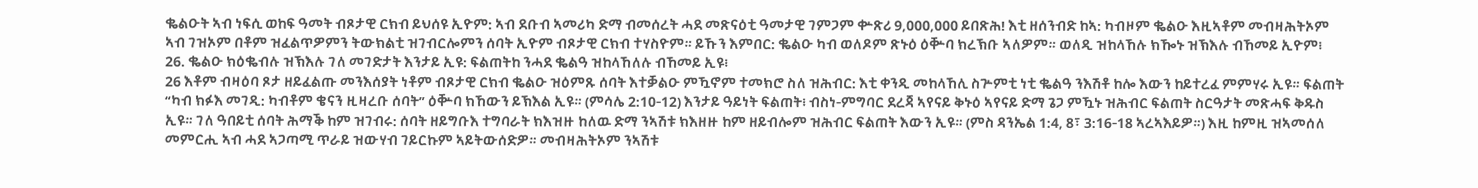ቈልዑት ኣብ ነፍሲ ወከፍ ዓመት ብጾታዊ ርክብ ይህሰዩ ኢዮም: ኣብ ደቡብ ኣመሪካ ድማ ብመሰረት ሓደ መጽናዕቲ ዓመታዊ ገምጋም ቍጽሪ 9,000,000 ይበጽሕ! እቲ ዘሰንብድ ከኣ: ካብዞም ቈልዑ እዚኣቶም መብዛሕትኦም ኣብ ገዝኦም በቶም ዝፈልጥዎምን ትውክልቲ ዝገብርሎምን ሰባት ኢዮም ብጾታዊ ርክብ ተሃስዮም። ይኹን እምበር: ቈልዑ ካብ ወለዶም ጽኑዕ ዕቝባ ክረኽቡ ኣለዎም። ወለዲ ዝከላኸሉ ክዀኑ ዝኽእሉ ብኸመይ ኢዮም፧
26. ቈልዑ ክዕቈብሉ ዝኽእሉ ገለ መገድታት እንታይ ኢዩ: ፍልጠትከ ንሓደ ቈልዓ ዝከላኸለሉ ብኸመይ ኢዩ፧
26 እቶም ብዛዕባ ጾታ ዘይፈልጡ መንእሰያት ነቶም ብጾታዊ ርክብ ቈልዑ ዝዕምጹ ሰባት እተቓልዑ ምዃኖም ተመክሮ ስለ ዝሕብር: እቲ ቀንዲ መከላኸሊ ስጕምቲ ነቲ ቈልዓ ንእሽቶ ከሎ እውን ከይተረፈ ምምሃሩ ኢዩ። ፍልጠት “ካብ ክፉእ መገዲ: ካብቶም ቄናን ዚዛረቡ ሰባት” ዕቝባ ክኸውን ይኽእል ኢዩ። (ምሳሌ 2:10-12) እንታይ ዓይነት ፍልጠት፧ ብስነ-ምግባር ደረጃ ኣየናይ ቅኑዕ ኣየናይ ድማ ጌጋ ምዃኑ ዝሕብር ፍልጠት ስርዓታት መጽሓፍ ቅዱስ ኢዩ። ገለ ዓበይቲ ሰባት ሕማቕ ከም ዝገብሩ: ሰባት ዘይግቡእ ተግባራት ክእዝዙ ከለዉ ድማ ንኣሽቱ ክእዘዙ ከም ዘይብሎም ዝሕብር ፍልጠት እውን ኢዩ። (ምስ ዳንኤል 1:4, 8፣ 3:16-18 ኣረኣእይዎ።) እዚ ከምዚ ዝኣመሰለ መምርሒ ኣብ ሓደ ኣጋጣሚ ጥራይ ዝውሃብ ገይርኩም ኣይትውሰድዎ። መብዛሕትኦም ንኣሽቱ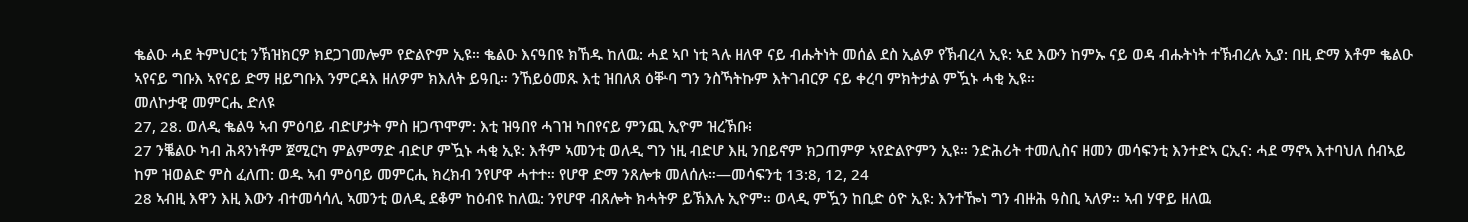ቈልዑ ሓደ ትምህርቲ ንኽዝክርዎ ክደጋገመሎም የድልዮም ኢዩ። ቈልዑ እናዓበዩ ክኸዱ ከለዉ: ሓደ ኣቦ ነቲ ጓሉ ዘለዋ ናይ ብሑትነት መሰል ደስ ኢልዎ የኽብረላ ኢዩ: ኣደ እውን ከምኡ ናይ ወዳ ብሑትነት ተኽብረሉ ኢያ: በዚ ድማ እቶም ቈልዑ ኣየናይ ግቡእ ኣየናይ ድማ ዘይግቡእ ንምርዳእ ዘለዎም ክእለት ይዓቢ። ንኸይዕመጹ እቲ ዝበለጸ ዕቝባ ግን ንስኻትኩም እትገብርዎ ናይ ቀረባ ምክትታል ምዃኑ ሓቂ ኢዩ።
መለኮታዊ መምርሒ ድለዩ
27, 28. ወለዲ ቈልዓ ኣብ ምዕባይ ብድሆታት ምስ ዘጋጥሞም: እቲ ዝዓበየ ሓገዝ ካበየናይ ምንጪ ኢዮም ዝረኽቡ፧
27 ንቘልዑ ካብ ሕጻንነቶም ጀሚርካ ምልምማድ ብድሆ ምዃኑ ሓቂ ኢዩ: እቶም ኣመንቲ ወለዲ ግን ነዚ ብድሆ እዚ ንበይኖም ክጋጠምዎ ኣየድልዮምን ኢዩ። ንድሕሪት ተመሊስና ዘመን መሳፍንቲ እንተድኣ ርኢና: ሓደ ማኖኣ እተባህለ ሰብኣይ ከም ዝወልድ ምስ ፈለጠ: ወዱ ኣብ ምዕባይ መምርሒ ክረክብ ንየሆዋ ሓተተ። የሆዋ ድማ ንጸሎቱ መለሰሉ።—መሳፍንቲ 13:8, 12, 24
28 ኣብዚ እዋን እዚ እውን ብተመሳሳሊ ኣመንቲ ወለዲ ደቆም ከዕብዩ ከለዉ: ንየሆዋ ብጸሎት ክሓትዎ ይኽእሉ ኢዮም። ወላዲ ምዃን ከቢድ ዕዮ ኢዩ: እንተዀነ ግን ብዙሕ ዓስቢ ኣለዎ። ኣብ ሃዋይ ዘለዉ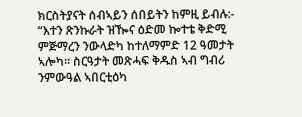ክርስትያናት ሰብኣይን ሰበይትን ከምዚ ይብሉ:- “እተን ጽንኩራት ዝዀና ዕድመ ኰተቴ ቅድሚ ምጅማረን ንውላድካ ከተለማምድ 12 ዓመታት ኣሎካ። ስርዓታት መጽሓፍ ቅዱስ ኣብ ግብሪ ንምውዓል ኣበርቲዕካ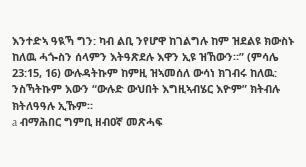እንተድኣ ዓዪኻ ግን: ካብ ልቢ ንየሆዋ ከገልግሉ ከም ዝደልዩ ክውስኑ ከለዉ ሓጐስን ሰላምን እትዓጽደሉ እዋን ኢዩ ዝኸውን።” (ምሳሌ 23:15, 16) ውሉዳትኩም ከምዚ ዝኣመሰለ ውሳነ ክገብሩ ከለዉ: ንስኻትኩም እውን “ውሉድ ውህበት እግዚኣብሄር እዮም” ክትብሉ ክትለዓዓሉ ኢኹም።
a ብማሕበር ግምቢ ዘብዐኛ መጽሓፍ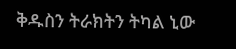ቅዱስን ትራክትን ትካል ኒው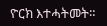ዮርክ እተሓትመት።